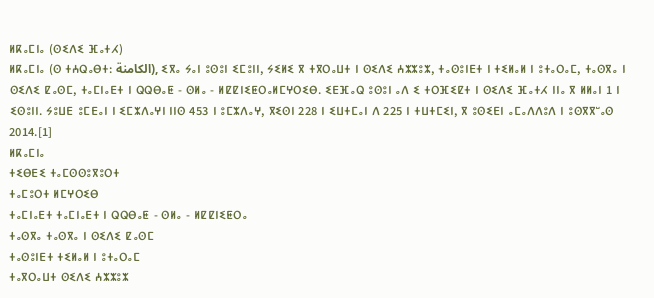ⵍⴽⴰⵎⵏⴰ (ⵙⵉⴷⵉ ⴼⴰⵜⵃ)
ⵍⴽⴰⵎⵏⴰ (ⵙ ⵜⵄⵕⴰⴱⵜ: الكامنة), ⵉⴳⴰ ⵢⴰⵏ ⵓⵙⵓⵏ ⵉⵎⵓⵏⵏ, ⵢⵉⵍⵉ ⴳ ⵜⴳⵔⴰⵡⵜ ⵏ ⵙⵉⴷⵉ ⵄⵣⵣⵓⵣ, ⵜⴰⵙⵓⵏⴹⵜ ⵏ ⵜⵉⵍⴰⵍ ⵏ ⵓⵜⴰⵔⴰⵎ, ⵜⴰⵙⴳⴰ ⵏ ⵙⵉⴷⵉ ⵇⴰⵙⵎ, ⵜⴰⵎⵏⴰⴹⵜ ⵏ ⵕⵕⴱⴰⵟ - ⵙⵍⴰ - ⵍⵇⵇⵏⵉⵟⵔⴰⵍⵎⵖⵔⵉⴱ. ⵉⴹⴼⴰⵕ ⵓⵙⵓⵏ ⴰⴷ ⵉ ⵜⵔⴼⵉⵇⵜ ⵏ ⵙⵉⴷⵉ ⴼⴰⵜⵃ ⵏⵏⴰ ⴳ ⵍⵍⴰⵏ 1 ⵏ ⵉⵙⵓⵏⵏ. ⵢⵓⵡⴹ ⵓⵎⴹⴰⵏ ⵏ ⵉⵎⵣⴷⴰⵖⵏ ⵏⵏⵙ 453 ⵏ ⵓⵎⵣⴷⴰⵖ, ⴳⵉⵙⵏ 228 ⵏ ⵉⵡⵜⵎⴰⵏ ⴷ 225 ⵏ ⵜⵡⵜⵎⵉⵏ, ⴳ ⵓⵙⵉⴹⵏ ⴰⵎⴰⴷⴷⵓⴷ ⵏ ⵓⵙⴳⴳⵯⴰⵙ 2014.[1]
ⵍⴽⴰⵎⵏⴰ
ⵜⵉⴱⴹⵉ ⵜⴰⵎⵙⵙⵓⴳⵓⵔⵜ
ⵜⴰⵎⵓⵔⵜ ⵍⵎⵖⵔⵉⴱ
ⵜⴰⵎⵏⴰⴹⵜ ⵜⴰⵎⵏⴰⴹⵜ ⵏ ⵕⵕⴱⴰⵟ - ⵙⵍⴰ - ⵍⵇⵇⵏⵉⵟⵔⴰ
ⵜⴰⵙⴳⴰ ⵜⴰⵙⴳⴰ ⵏ ⵙⵉⴷⵉ ⵇⴰⵙⵎ
ⵜⴰⵙⵓⵏⴹⵜ ⵜⵉⵍⴰⵍ ⵏ ⵓⵜⴰⵔⴰⵎ
ⵜⴰⴳⵔⴰⵡⵜ ⵙⵉⴷⵉ ⵄⵣⵣⵓⵣ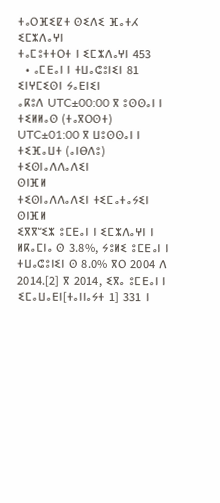ⵜⴰⵔⴼⵉⵇⵜ ⵙⵉⴷⵉ ⴼⴰⵜⵃ
ⵉⵎⵣⴷⴰⵖⵏ
ⵜⴰⵎⵓⵜⵜⵔⵜ ⵏ ⵉⵎⵣⴷⴰⵖⵏ 453
  • ⴰⵎⴹⴰⵏ ⵏ ⵜⵡⴰⵛⵓⵏⵉⵏ 81
ⵉⵏⵖⵎⵉⵙⵏ ⵢⴰⴹⵏⵉⵏ
ⴰⴽⵓⴷ UTC±00:00 ⴳ ⵓⵙⵙⴰⵏ ⵏ ⵜⵉⵍⵍⴰⵙ (ⵜⴰⴳⵔⵙⵜ)
UTC±01:00 ⴳ ⵡⵓⵙⵙⴰⵏ ⵏ ⵜⵉⴼⴰⵡⵜ (ⴰⵏⴱⴷⵓ)
ⵜⵉⵙⵏⴰⴷⴷⴰⴷⵉⵏ
ⵙⵏⴼⵍ
ⵜⵉⵙⵏⴰⴷⴷⴰⴷⵉⵏ ⵜⵉⵎⴰⵜⴰⵢⵉⵏ
ⵙⵏⴼⵍ
ⵉⴳⴳⵯⵉⵣ ⵓⵎⴹⴰⵏ ⵏ ⵉⵎⵣⴷⴰⵖⵏ ⵏ ⵍⴽⴰⵎⵏⴰ ⵙ 3.8%, ⵢⵓⵍⵉ ⵓⵎⴹⴰⵏ ⵏ ⵜⵡⴰⵛⵓⵏⵉⵏ ⵙ 8.0% ⴳⵔ 2004 ⴷ 2014.[2] ⴳ 2014, ⵉⴳⴰ ⵓⵎⴹⴰⵏ ⵏ ⵉⵎⴰⵡⴰⴹⵏ[ⵜⴰⵏⵏⴰⵢⵜ 1] 331 ⵏ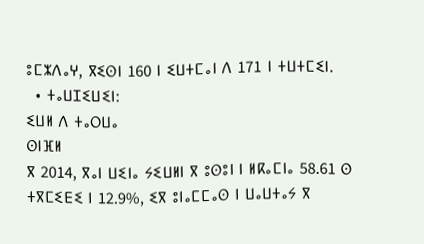ⵓⵎⵣⴷⴰⵖ, ⴳⵉⵙⵏ 160 ⵏ ⵉⵡⵜⵎⴰⵏ ⴷ 171 ⵏ ⵜⵡⵜⵎⵉⵏ.
  • ⵜⴰⵡⵊⵉⵡⵉⵏ:
ⵉⵡⵍ ⴷ ⵜⴰⵔⵡⴰ
ⵙⵏⴼⵍ
ⴳ 2014, ⴳⴰⵏ ⵡⵉⵏⴰ ⵢⵉⵡⵍⵏ ⴳ ⵓⵙⵓⵏ ⵏ ⵍⴽⴰⵎⵏⴰ 58.61 ⵙ ⵜⴳⵎⵉⴹⵉ ⵏ 12.9%, ⵉⴳ ⵓⵏⴰⵎⵎⴰⵙ ⵏ ⵡⴰⵡⵜⴰⵢ ⴳ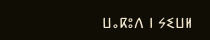ⵡⴰⴽⵓⴷ ⵏ ⵢⵉⵡⵍ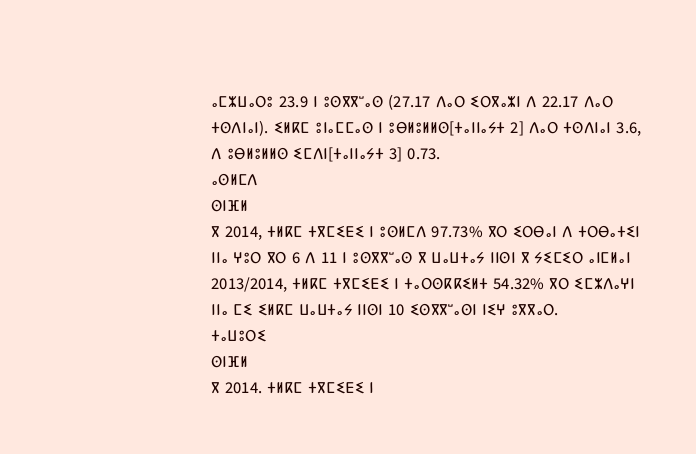ⴰⵎⵣⵡⴰⵔⵓ 23.9 ⵏ ⵓⵙⴳⴳⵯⴰⵙ (27.17 ⴷⴰⵔ ⵉⵔⴳⴰⵣⵏ ⴷ 22.17 ⴷⴰⵔ ⵜⵙⴷⵏⴰⵏ). ⵉⵍⴽⵎ ⵓⵏⴰⵎⵎⴰⵙ ⵏ ⵓⴱⵍⵓⵍⵍⵙ[ⵜⴰⵏⵏⴰⵢⵜ 2] ⴷⴰⵔ ⵜⵙⴷⵏⴰⵏ 3.6, ⴷ ⵓⴱⵍⵓⵍⵍⵙ ⵉⵎⴷⵏ[ⵜⴰⵏⵏⴰⵢⵜ 3] 0.73.
ⴰⵙⵍⵎⴷ
ⵙⵏⴼⵍ
ⴳ 2014, ⵜⵍⴽⵎ ⵜⴳⵎⵉⴹⵉ ⵏ ⵓⵙⵍⵎⴷ 97.73% ⴳⵔ ⵉⵔⴱⴰⵏ ⴷ ⵜⵔⴱⴰⵜⵉⵏ ⵏⵏⴰ ⵖⵓⵔ ⴳⵔ 6 ⴷ 11 ⵏ ⵓⵙⴳⴳⵯⴰⵙ ⴳ ⵡⴰⵡⵜⴰⵢ ⵏⵏⵙⵏ ⴳ ⵢⵉⵎⵉⵔ ⴰⵏⵎⵍⴰⵏ 2013/2014, ⵜⵍⴽⵎ ⵜⴳⵎⵉⴹⵉ ⵏ ⵜⴰⵔⵙⴽⴽⵉⵍⵜ 54.32% ⴳⵔ ⵉⵎⵣⴷⴰⵖⵏ ⵏⵏⴰ ⵎⵉ ⵉⵍⴽⵎ ⵡⴰⵡⵜⴰⵢ ⵏⵏⵙⵏ 10 ⵉⵙⴳⴳⵯⴰⵙⵏ ⵏⵉⵖ ⵓⴳⴳⴰⵔ.
ⵜⴰⵡⵓⵔⵉ
ⵙⵏⴼⵍ
ⴳ 2014. ⵜⵍⴽⵎ ⵜⴳⵎⵉⴹⵉ ⵏ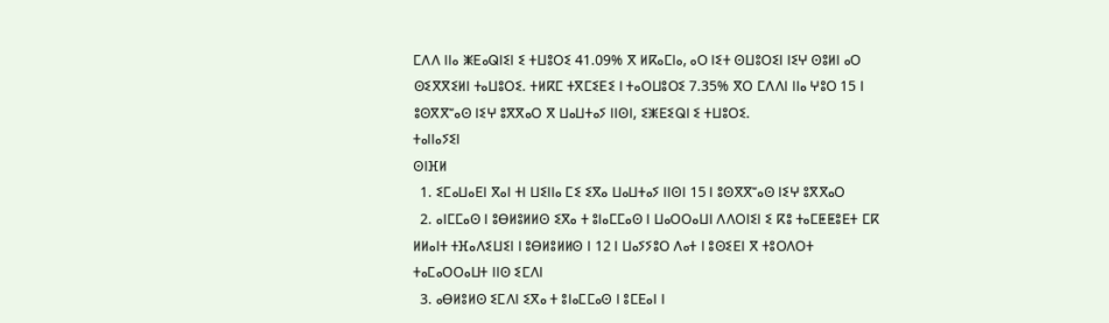ⵎⴷⴷ ⵏⵏⴰ ⵥⴹⴰⵕⵏⵉⵏ ⵉ ⵜⵡⵓⵔⵉ 41.09% ⴳ ⵍⴽⴰⵎⵏⴰ, ⴰⵔ ⵏⵉⵜ ⵙⵡⵓⵔⵉⵏ ⵏⵉⵖ ⵙⵓⵍⵏ ⴰⵔ ⵙⵉⴳⴳⵉⵍⵏ ⵜⴰⵡⵓⵔⵉ. ⵜⵍⴽⵎ ⵜⴳⵎⵉⴹⵉ ⵏ ⵜⴰⵔⵡⵓⵔⵉ 7.35% ⴳⵔ ⵎⴷⴷⵏ ⵏⵏⴰ ⵖⵓⵔ 15 ⵏ ⵓⵙⴳⴳⵯⴰⵙ ⵏⵉⵖ ⵓⴳⴳⴰⵔ ⴳ ⵡⴰⵡⵜⴰⵢ ⵏⵏⵙⵏ, ⵉⵥⴹⵉⵕⵏ ⵉ ⵜⵡⵓⵔⵉ.
ⵜⴰⵏⵏⴰⵢⵉⵏ
ⵙⵏⴼⵍ
  1. ⵉⵎⴰⵡⴰⴹⵏ ⴳⴰⵏ ⵜⵏ ⵡⵉⵏⵏⴰ ⵎⵉ ⵉⴳⴰ ⵡⴰⵡⵜⴰⵢ ⵏⵏⵙⵏ 15 ⵏ ⵓⵙⴳⴳⵯⴰⵙ ⵏⵉⵖ ⵓⴳⴳⴰⵔ
  2. ⴰⵏⵎⵎⴰⵙ ⵏ ⵓⴱⵍⵓⵍⵍⵙ ⵉⴳⴰ ⵜ ⵓⵏⴰⵎⵎⴰⵙ ⵏ ⵡⴰⵔⵔⴰⵡⵏ ⴷⴷⵔⵏⵉⵏ ⵉ ⴽⵓ ⵜⴰⵎⵟⵟⵓⴹⵜ ⵎⴽ ⵍⵍⴰⵏⵜ ⵜⴼⴰⴷⵉⵡⵉⵏ ⵏ ⵓⴱⵍⵓⵍⵍⵙ ⵏ 12 ⵏ ⵡⴰⵢⵢⵓⵔ ⴷⴰⵜ ⵏ ⵓⵙⵉⴹⵏ ⴳ ⵜⵓⵔⴷⵔⵜ ⵜⴰⵎⴰⵔⵔⴰⵡⵜ ⵏⵏⵙ ⵉⵎⴷⵏ
  3. ⴰⴱⵍⵓⵍⵙ ⵉⵎⴷⵏ ⵉⴳⴰ ⵜ ⵓⵏⴰⵎⵎⴰⵙ ⵏ ⵓⵎⴹⴰⵏ ⵏ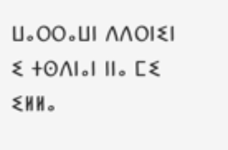ⵡⴰⵔⵔⴰⵡⵏ ⴷⴷⵔⵏⵉⵏ ⵉ ⵜⵙⴷⵏⴰⵏ ⵏⵏⴰ ⵎⵉ ⵉⵍⵍⴰ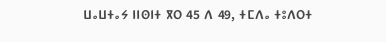ⵡⴰⵡⵜⴰⵢ ⵏⵏⵙⵏⵜ ⴳⵔ 45 ⴷ 49, ⵜⵎⴷⴰ ⵜⵓⴷⵔⵜ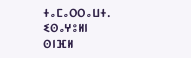ⵜⴰⵎⴰⵔⵔⴰⵡⵜ.
ⵉⵙⴰⵖⵓⵍⵏ
ⵙⵏⴼⵍ